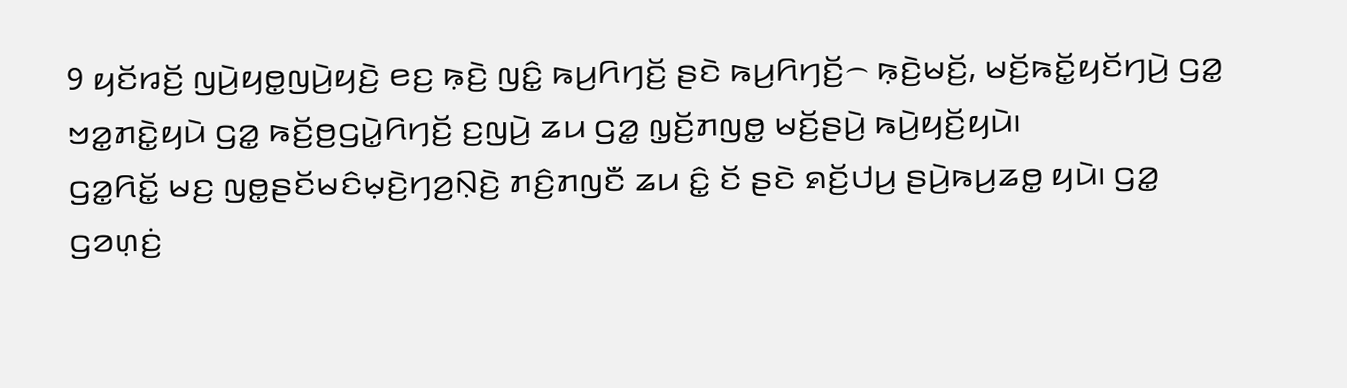9 ꤟꤢꤩꤙꤢꤩ꤬ ꤜꤣꤧ꤬ꤟꤥ꤭ꤜꤣꤧ꤬ꤟꤢꤧ꤬ ꤕꤢ꤬ ꤒ꤫ꤢꤧ꤬ ꤜꤢꤨ꤭ ꤒꤣ꤬ꤖꤚꤢꤩ꤬ ꤔꤢꤧ ꤒꤣ꤬ꤖꤚꤢꤩ꤬꤮ ꤒ꤫ꤢꤧ꤬ꤗꤢꤩ꤬, ꤗꤢꤩ꤬ꤒꤢꤩ꤭ꤟꤢꤩꤚꤣꤧ꤬ ꤞꤤ꤭ ꤠꤤ꤭ꤊꤢꤧ꤭ꤟꤣꤧ ꤞꤤ꤭ ꤒꤢꤩ꤬ꤥ꤬ꤞꤣꤧ꤭ꤖꤚꤢꤩ꤬ ꤢ꤬ꤜꤣꤧ꤬ ꤘꤣ ꤞꤤ꤭ ꤜ꤫ꤢꤩ꤬ꤊꤜꤥ꤭ ꤗꤢꤩ꤬ꤔꤣꤧ꤬ ꤒꤣꤧ꤬ꤟꤢꤩ꤬ꤟꤣꤧ꤯
ꤞꤤ꤭ꤖꤢꤩ꤭ ꤗꤢ꤬ ꤜꤥ꤭ꤔꤢꤩꤗꤢꤨꤗ꤫ꤢꤧ꤬ꤚꤤ꤬ꤡ꤫ꤢꤧ꤬ ꤊꤢꤨ꤬ꤊꤜꤢꤪ ꤘꤣ ꤢꤨ꤭ ꤢꤩ ꤔꤢꤧ ꤎꤢꤩ꤬ꤓꤣ꤬ ꤔꤣꤧ꤬ꤒꤣ꤬ꤘꤥ꤭ ꤟꤣꤧ꤯ ꤞꤤ꤭ ꤞꤤꤛ꤫ꤢꤦ꤬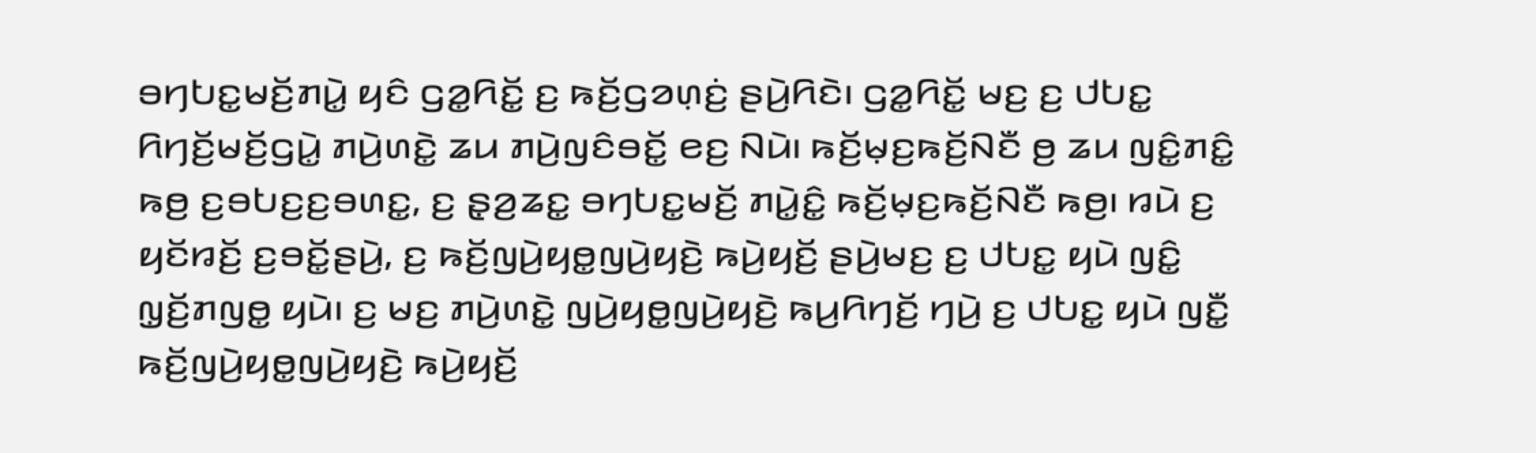ꤋꤚꤝꤢ꤭ꤗꤢꤩ꤬ꤊꤣꤧ꤭ ꤟꤢꤨ ꤞꤤ꤭ꤖꤢꤩ꤭ ꤢ꤬ ꤒꤢꤩ꤬ꤞꤤꤛ꤫ꤢꤦ꤬ ꤔꤣꤧ꤬ꤖꤢꤧ꤯ ꤞꤤ꤭ꤖꤢꤩ꤭ ꤗꤢ꤬ ꤢ꤬ ꤓꤝꤢ꤭ ꤖꤚꤢꤩ꤬ꤗꤢꤩ꤬ꤞꤣꤧ꤭ ꤊꤣꤧ꤬ꤛꤢꤧ꤭ ꤘꤣ ꤊꤣꤧ꤬ꤜꤢꤨꤋꤢꤩ꤭ ꤕꤢ꤬ ꤡꤣꤧ꤯ ꤒꤢꤩ꤬ꤗ꤫ꤢ꤬ꤒꤢꤩ꤬ꤡꤢꤪ ꤥ꤬ ꤘꤣ ꤜꤢꤨ꤭ꤊꤢꤨ꤭ ꤒꤥ꤬ ꤢ꤬ꤋꤝꤢ꤬ꤢ꤬ꤋꤛꤢ꤭, ꤢ꤬ ꤔ꤫ꤤ꤬ꤘꤢ꤭ ꤋꤚꤝꤢ꤭ꤗꤢꤩ꤬ ꤊꤣꤧ꤭ꤢꤨ꤭ ꤒꤢꤩ꤬ꤗ꤫ꤢ꤬ꤒꤢꤩ꤬ꤡꤢꤪ ꤒꤥ꤬꤯ ꤙꤣꤧ ꤢ꤬ ꤟꤢꤩꤙꤢꤩ꤬ ꤢ꤬ꤋꤢꤩ꤭ꤔꤣꤧ꤬, ꤢ꤬ ꤒꤢꤩ꤬ꤜꤣꤧ꤬ꤟꤥ꤭ꤜꤣꤧ꤬ꤟꤢꤧ꤬ ꤒꤣꤧ꤬ꤟꤢꤩ꤬ ꤔꤣꤧ꤬ꤗꤢ꤬ ꤢ꤬ ꤓꤝꤢ꤭ ꤟꤣꤧ ꤜꤢꤨ꤭ ꤜ꤫ꤢꤩ꤬ꤊꤜꤥ꤭ ꤟꤣꤧ꤯ ꤢ꤬ ꤗꤢ꤬ ꤊꤣꤧ꤬ꤛꤢꤧ꤭ ꤜꤣꤧ꤬ꤟꤥ꤭ꤜꤣꤧ꤬ꤟꤢꤧ꤬ ꤒꤣ꤬ꤖꤚꤢꤩ꤬ ꤚꤣꤧ꤬ ꤢ꤬ ꤓꤝꤢ꤭ ꤟꤣꤧ ꤜꤢꤪ꤭ ꤒꤢꤩ꤬ꤜꤣꤧ꤬ꤟꤥ꤭ꤜꤣꤧ꤬ꤟꤢꤧ꤬ ꤒꤣꤧ꤬ꤟꤢꤩ꤬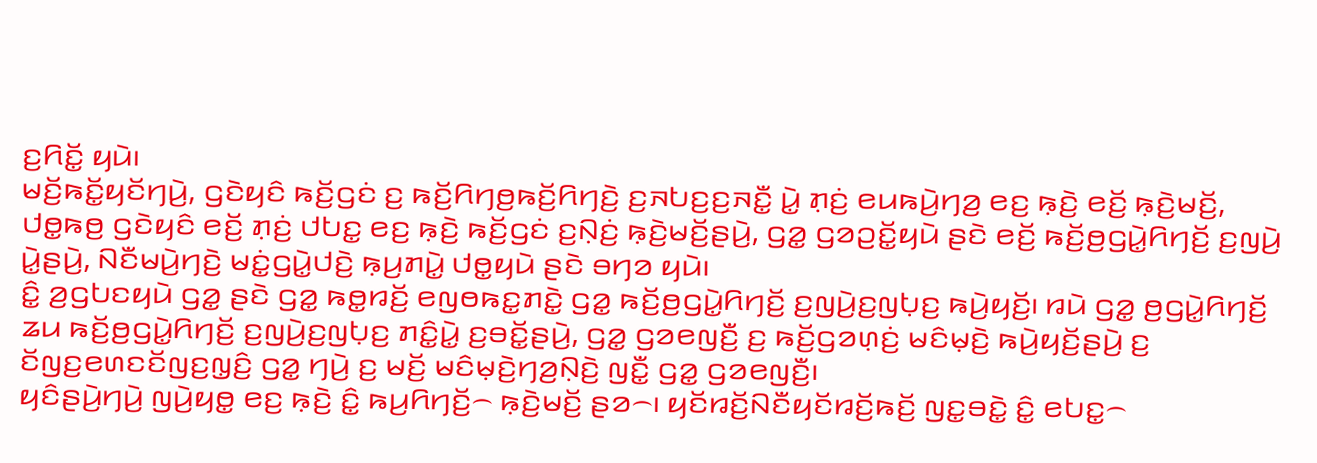ꤢ꤬ꤖꤢꤩ꤭ ꤟꤣꤧ꤯
ꤗꤢꤩ꤬ꤒꤢꤩ꤭ꤟꤢꤩꤚꤣꤧ꤬, ꤞꤢꤧꤟꤢꤨ ꤒꤢꤩ꤬ꤞꤢꤦ ꤢ꤬ ꤒꤢꤩ꤬ꤖꤚꤥ꤬ꤒꤢꤩ꤬ꤖꤚꤢꤧ꤬ ꤢ꤬ꤏꤝꤢ꤬ꤢ꤬ꤏꤢꤪ꤭ ꤣꤧ꤭ ꤊ꤫ꤢꤦ꤬ ꤕꤣꤒꤣꤧ꤬ꤚꤤ꤬ ꤕꤢ꤬ ꤒ꤫ꤢꤧ꤬ ꤕꤢꤩ꤬ ꤒ꤫ꤢꤧ꤬ꤗꤢꤩ꤬, ꤓꤥ꤭ꤒꤥ꤬ ꤞꤢꤧꤟꤢꤨ ꤕꤢꤩ꤬ ꤊ꤫ꤢꤦ꤬ ꤓꤝꤢ꤭ ꤕꤢ꤬ ꤒ꤫ꤢꤧ꤬ ꤒꤢꤩ꤬ꤞꤢꤦ ꤢ꤬ꤡ꤫ꤢꤦ꤬ ꤒ꤫ꤢꤧ꤬ꤗꤢꤩ꤬ꤔꤣꤧ꤬, ꤞꤤ꤭ ꤞꤤꤑꤢꤩ꤭ꤟꤣꤧ ꤔꤢꤧ ꤕꤢꤩ꤬ ꤒꤢꤩ꤬ꤥ꤬ꤞꤣꤧ꤭ꤖꤚꤢꤩ꤬ ꤢ꤬ꤜꤣꤧ꤬ ꤣꤧ꤭ꤔꤣꤧ꤬, ꤡꤢꤪꤗꤣꤧ꤬ꤚꤢꤧ꤬ ꤗꤢꤦ꤭ꤞꤣꤧ꤭ꤓꤢꤧ꤬ ꤒ꤫ꤣ꤬ꤊꤣꤧ꤭ ꤓꤥ꤭ꤟꤣꤧ ꤔꤢꤧ ꤋꤚꤤ ꤟꤣꤧ꤯
ꤢꤨ꤭ ꤤ꤬ꤞꤝꤢꤟꤣꤧ ꤞꤤ꤭ ꤔꤢꤧ ꤞꤤ꤭ ꤒꤥ꤭ꤙꤢꤩ꤬ ꤕꤜꤥꤒꤢ꤭ꤊꤢꤧ꤭ ꤞꤤ꤭ ꤒꤢꤩ꤬ꤥ꤬ꤞꤣꤧ꤭ꤖꤚꤢꤩ꤬ ꤢ꤬ꤜꤣꤧ꤬ꤢ꤬ꤜꤝ꤫ꤢ꤬ ꤒꤣꤧ꤬ꤟꤢꤩ꤬꤯ ꤙꤣꤧ ꤞꤤ꤭ ꤥ꤬ꤞꤣꤧ꤭ꤖꤚꤢꤩ꤬ ꤘꤣ ꤒꤢꤩ꤬ꤥ꤬ꤞꤣꤧ꤭ꤖꤚꤢꤩ꤬ ꤢ꤬ꤜꤣꤧ꤬ꤢ꤬ꤜꤝ꤫ꤢ꤬ ꤊꤢꤨ꤭ꤣꤧ꤭ ꤢ꤬ꤋꤢꤩ꤭ꤔꤣꤧ꤬, ꤞꤤ꤭ ꤞꤤꤕꤜꤢꤪ꤬ ꤢ꤬ ꤒꤢꤩ꤬ꤞꤤꤛ꤫ꤢꤦ꤬ ꤗꤢꤨꤗ꤫ꤢꤧ꤬ ꤒꤣꤧ꤬ꤟꤢꤩ꤬ꤔꤣꤧ꤬ ꤢ꤬ ꤢꤩꤜꤢ꤬ꤕꤛꤢꤢꤩꤜꤢ꤬ꤜ꤫ꤢꤨ꤬ ꤞꤤ꤭ ꤚꤣꤧ꤬ ꤢ꤬ ꤗꤢꤩ꤬ ꤗꤢꤨꤗ꤫ꤢꤧ꤬ꤚꤤ꤬ꤡ꤫ꤢꤧ꤬ ꤜꤢꤪ꤭ ꤞꤤ꤭ ꤞꤤꤕꤜꤢꤪ꤬꤯
ꤟꤢꤨꤔꤣꤧ꤬ꤚꤣꤧ꤬ ꤜꤣꤧ꤬ꤟꤥ꤭ ꤕꤢ꤬ ꤒ꤫ꤢꤧ꤬ ꤢꤨ꤭ ꤒꤣ꤬ꤖꤚꤢꤩ꤬꤮ ꤒ꤫ꤢꤧ꤬ꤗꤢꤩ꤬ ꤔꤤ꤮꤯ ꤟꤢꤩꤙꤢꤩ꤬ꤡꤢꤪꤟꤢꤩꤙꤢꤩ꤬ꤒꤢꤩ꤬ ꤜꤢ꤭ꤋꤢꤧ꤭ ꤢꤨ꤭ ꤕꤝꤢ꤭꤮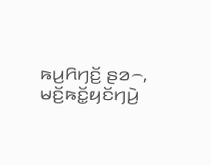ꤒꤣ꤬ꤖꤚꤢꤩ꤬ ꤔꤤ꤮, ꤗꤢꤩ꤬ꤒꤢꤩ꤭ꤟꤢꤩꤚꤣꤧ꤬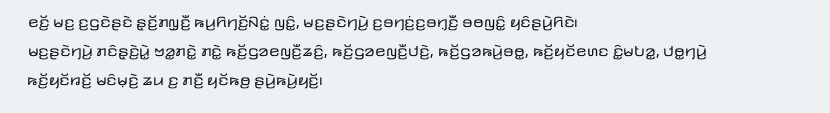ꤕꤢꤩ꤬ ꤗꤢ꤬ ꤢ꤬ꤞꤢꤧꤔꤢꤧ ꤔ꤫ꤢꤩ꤬ꤊꤜ꤫ꤢꤪ꤬ ꤒꤣ꤬ꤖꤚꤢꤩ꤬ꤡꤢꤦ꤭ ꤜꤢꤨ꤭, ꤗꤢ꤬ꤔꤢꤧꤚꤣꤧ꤬ ꤢ꤬ꤋꤚꤢꤦ꤬ꤢ꤬ꤋꤚ꤫ꤢꤪ꤬ ꤋꤥꤜꤢꤨ꤭ ꤟꤢꤨꤔꤣꤧ꤬ꤖꤢꤧ꤯
ꤗꤢ꤬ꤔꤢꤧꤚꤣꤧ꤬ ꤊꤢꤨꤔ꤫ꤢꤧ꤬ꤣꤧ꤭ ꤠꤤ꤭ꤊꤢꤧ꤭ ꤊꤢꤧ꤭ ꤒꤢꤩ꤬ꤞꤤꤕꤜꤢꤪ꤬ꤘꤢꤨ꤬, ꤒꤢꤩ꤬ꤞꤤꤕꤜꤢꤪ꤬ꤓꤢꤧ꤬, ꤒꤢꤩ꤬ꤞꤤꤒꤣꤧ꤬ꤋꤥ꤭, ꤒꤢꤩ꤬ꤟꤢꤩꤕꤛꤢ ꤢꤨ꤭ꤗꤝꤤ꤭, ꤓꤥ꤭ꤚꤣꤧ꤬ ꤒꤢꤩ꤬ꤟꤢꤩꤙꤢꤩ꤬ ꤗꤢꤨꤗ꤫ꤢꤧ꤬ ꤘꤣ ꤢ꤬ ꤊꤢꤪ꤬ ꤟꤢꤩꤒꤥ꤬ ꤔꤣꤧ꤬ꤒꤣꤧ꤬ꤟꤢꤩ꤬꤯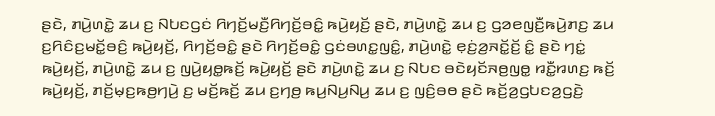ꤔꤢꤧ, ꤊꤣꤧ꤬ꤛꤢꤧ꤭ ꤘꤣ ꤢ꤬ ꤡꤝꤢꤞꤢꤦ ꤖꤚꤢꤩ꤬ꤗꤢꤪ꤬ꤖꤚꤢꤩ꤬ꤋꤢꤨ꤭ ꤒꤣꤧ꤬ꤟꤢꤩ꤬ ꤔꤢꤧ, ꤊꤣꤧ꤬ꤛꤢꤧ꤭ ꤘꤣ ꤢ꤬ ꤞꤤꤕꤜꤢꤪ꤬ꤒꤣꤧ꤬ꤊꤢ꤬ ꤘꤣ ꤢ꤬ꤖꤢꤨꤢ꤬ꤗꤢꤩ꤭ꤋꤢꤨ꤬ ꤒꤣꤧ꤬ꤟꤢꤩ꤬, ꤖꤚꤢꤩ꤬ꤋꤢꤨ꤭ ꤔꤢꤧ ꤖꤚꤢꤩ꤬ꤋꤢꤨ꤭ ꤞꤢꤦꤋꤛꤢ꤭ꤜꤢꤨ꤭, ꤊꤣꤧ꤬ꤛꤢꤧ꤭ ꤕ꤫ꤢꤦ꤬ꤤ꤬ꤏꤢꤩ꤭ꤢꤩ꤬ ꤢꤨ꤭ ꤔꤢꤧ ꤚꤢꤦ꤭ ꤒꤣꤧ꤬ꤟꤢꤩ꤬, ꤊꤣꤧ꤬ꤛꤢꤧ꤭ ꤘꤣ ꤢ꤬ ꤜꤣꤧ꤬ꤟꤥ꤭ꤒꤢꤩ꤬ ꤒꤣꤧ꤬ꤟꤢꤩ꤬ ꤔꤢꤧ ꤊꤣꤧ꤬ꤛꤢꤧ꤭ ꤘꤣ ꤢ꤬ ꤡꤝꤢ ꤋꤢꤧꤟꤢꤩꤏꤥ꤬ꤜꤥ꤭ ꤙꤢꤪ꤭ꤙꤛꤢ꤬ ꤒꤢꤩ꤬ ꤒꤣꤧ꤬ꤟꤢꤩ꤬, ꤊꤢꤩ꤬ꤗ꤫ꤢ꤬ꤒꤥ꤬ꤚꤣꤧ꤬ ꤢ꤬ ꤗꤢꤩ꤬ꤒꤢꤩ꤬ ꤘꤣ ꤢ꤬ꤚꤥ꤬ ꤒꤣ꤬ꤡꤣ꤬ꤡꤣ꤬ ꤘꤣ ꤢ꤬ ꤜꤢꤨ꤬ꤋꤥ ꤔꤢꤧ ꤒꤢꤩ꤬ꤤ꤬ꤞꤝꤢꤤ꤬ꤞꤢꤧ꤬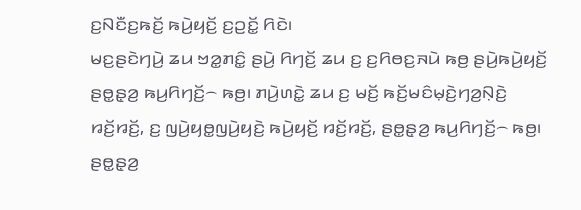ꤢ꤬ꤡꤢꤪꤢ꤬ꤒꤢꤩ꤬ ꤒꤣꤧ꤬ꤟꤢꤩ꤬ ꤢ꤬ꤑꤢꤩ꤭ ꤖꤢꤧ꤯
ꤗꤢ꤬ꤔꤢꤧꤚꤣꤧ꤬ ꤘꤣ ꤠꤤ꤭ꤊꤢꤨ꤭ ꤔꤣꤧ꤬ ꤖꤚꤢꤩ꤬ ꤘꤣ ꤢ꤬ ꤢ꤬ꤖꤥꤢ꤬ꤏꤣꤧ ꤒꤥ꤬ ꤔꤣꤧ꤬ꤒꤣꤧ꤬ꤟꤢꤩ꤬ ꤔꤥ꤭ꤔ꤫ꤤ꤬ ꤒꤣ꤬ꤖꤚꤢꤩ꤬꤮ ꤒꤥ꤬꤯ ꤊꤣꤧ꤬ꤛꤢꤧ꤭ ꤘꤣ ꤢ꤬ ꤗꤢꤩ꤬ ꤒꤢꤩ꤬ꤗꤢꤨꤗ꤫ꤢꤧ꤬ꤚꤤ꤬ꤡ꤫ꤢꤧ꤬ ꤙꤢꤩ꤬ꤙꤢꤩ꤬, ꤢ꤬ ꤜꤣꤧ꤬ꤟꤥ꤭ꤜꤣꤧ꤬ꤟꤢꤧ꤬ ꤒꤣꤧ꤬ꤟꤢꤩ꤬ ꤙꤢꤩ꤬ꤙꤢꤩ꤬, ꤔꤥ꤭ꤔ꤫ꤤ꤬ ꤒꤣ꤬ꤖꤚꤢꤩ꤬꤮ ꤒꤥ꤬꤯ ꤔꤥ꤭ꤔ꤫ꤤ꤬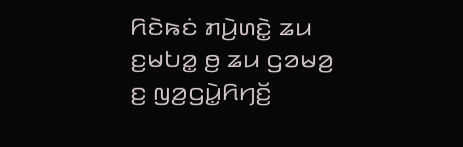ꤖꤢꤧꤒꤢꤦ ꤊꤣꤧ꤬ꤛꤢꤧ꤭ ꤘꤣ ꤢ꤬ꤗꤝꤤ꤭ ꤥ꤬ ꤘꤣ ꤞꤤꤗꤤ꤬ ꤢ꤬ ꤜꤤ꤬ꤞꤣꤧ꤭ꤖꤚꤢꤩ꤬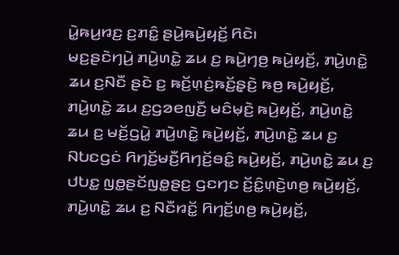ꤣꤧ꤭ꤒꤣ꤬ꤙꤢ꤬ ꤢ꤬ꤊꤢꤨ꤭ ꤔꤣꤧ꤬ꤒꤣꤧ꤬ꤟꤢꤩ꤬ ꤖꤢꤧ꤯
ꤗꤢ꤬ꤔꤢꤧꤚꤣꤧ꤬ ꤊꤣꤧ꤬ꤛꤢꤧ꤭ ꤘꤣ ꤢ꤬ ꤒꤣꤧ꤬ꤚꤥ꤬ ꤒꤣꤧ꤬ꤟꤢꤩ꤬, ꤊꤣꤧ꤬ꤛꤢꤧ꤭ ꤘꤣ ꤢ꤬ꤡꤢꤪ ꤔꤢꤧ ꤢ꤬ ꤒꤢꤩ꤬ꤛ꤫ꤢꤦ꤬ꤒꤢꤩ꤬ꤔ꤫ꤢꤧ꤬ ꤒꤥ꤬ ꤒꤣꤧ꤬ꤟꤢꤩ꤬, ꤊꤣꤧ꤬ꤛꤢꤧ꤭ ꤘꤣ ꤢ꤬ꤞꤤꤕꤜꤢꤪ꤬ ꤗꤢꤨꤗ꤫ꤢꤧ꤬ ꤒꤣꤧ꤬ꤟꤢꤩ꤬, ꤊꤣꤧ꤬ꤛꤢꤧ꤭ ꤘꤣ ꤢ꤬ ꤗꤢꤩ꤬ꤞꤣꤧ꤭ ꤊꤣꤧ꤬ꤛꤢꤧ꤭ ꤒꤣꤧ꤬ꤟꤢꤩ꤬, ꤊꤣꤧ꤬ꤛꤢꤧ꤭ ꤘꤣ ꤢ꤬ ꤡꤝꤢꤞꤢꤦ ꤖꤚꤢꤩ꤬ꤗꤢꤪ꤬ꤖꤚꤢꤩ꤬ꤋꤢꤨ꤭ ꤒꤣꤧ꤬ꤟꤢꤩ꤬, ꤊꤣꤧ꤬ꤛꤢꤧ꤭ ꤘꤣ ꤢ꤬ ꤓꤝꤢ꤭ ꤜꤥ꤭ꤔꤢꤩꤜꤥ꤭ꤔꤢ꤬ ꤞꤢꤚꤢ ꤢꤩ꤬ꤢꤨ꤭ꤛ꤫ꤢꤧ꤬ꤛꤥ꤬ ꤒꤣꤧ꤬ꤟꤢꤩ꤬, ꤊꤣꤧ꤬ꤛꤢꤧ꤭ ꤘꤣ ꤢ꤬ ꤡꤢꤪꤙꤢꤩ꤭ ꤖꤚꤢꤩ꤬ꤛꤥ꤬ ꤒꤣꤧ꤬ꤟꤢꤩ꤬,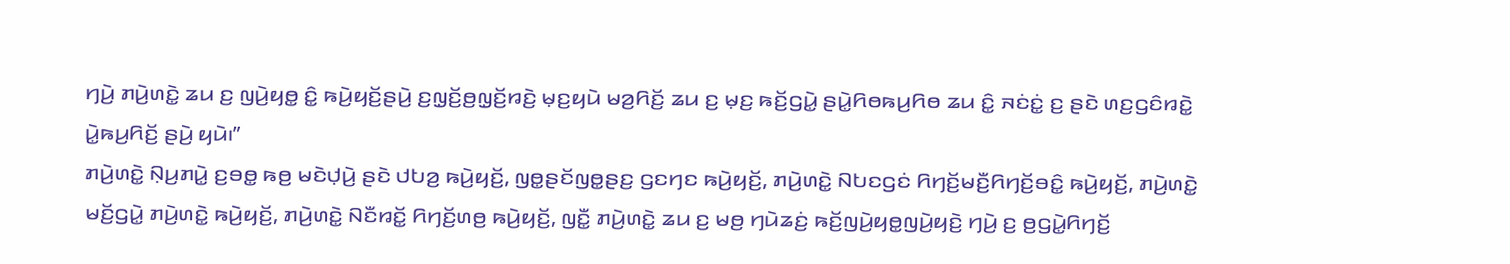ꤚꤣꤧ꤬ ꤊꤣꤧ꤬ꤛꤢꤧ꤭ ꤘꤣ ꤢ꤬ ꤜꤣꤧ꤬ꤟꤥ꤭ ꤢꤨ꤭ ꤒꤣꤧ꤬ꤟꤢꤩ꤬ꤔꤣꤧ꤬ ꤢ꤬ꤜ꤫ꤢꤩ꤬ꤥ꤬ꤜ꤫ꤢꤩ꤬ꤙꤢꤧ꤬ ꤗ꤫ꤢ꤬ꤟꤣꤧ ꤗꤤ꤬ꤖꤢꤩ꤬ ꤘꤣ ꤢ꤬ ꤗ꤫ꤢ꤬ ꤒꤢꤩ꤬ꤞꤣꤧ꤭ ꤔꤣꤧ꤭ꤖꤥꤒꤣ꤬ꤖꤥ ꤘꤣ ꤢꤨ꤭ ꤏꤢꤦꤢꤦ꤭ ꤢ꤬ ꤔꤢꤧ ꤛꤢ꤬ꤞꤢꤨꤙꤢꤧ꤭ ꤣꤧ꤭ꤒꤣ꤬ꤖꤢꤩ꤬ ꤔꤣꤧ꤬ ꤟꤣꤧ꤯”
ꤊꤣꤧ꤬ꤛꤢꤧ꤭ ꤡ꤫ꤣ꤬ꤊꤣꤧ꤭ ꤢ꤬ꤋꤥ꤭ ꤒꤥ꤬ ꤗꤢꤧꤓ꤫ꤣꤧ꤬ ꤔꤢꤧ ꤓꤝꤤ꤬ ꤒꤣꤧ꤬ꤟꤢꤩ꤬, ꤜꤥ꤭ꤔꤢꤩꤜꤥ꤭ꤔꤢ꤬ ꤞꤢꤚꤢ ꤒꤣꤧ꤬ꤟꤢꤩ꤬, ꤊꤣꤧ꤬ꤛꤢꤧ꤭ ꤡꤝꤢꤞꤢꤦ ꤖꤚꤢꤩ꤬ꤗꤢꤪ꤬ꤖꤚꤢꤩ꤬ꤋꤢꤨ꤭ ꤒꤣꤧ꤬ꤟꤢꤩ꤬, ꤊꤣꤧ꤬ꤛꤢꤧ꤭ ꤗꤢꤩ꤬ꤞꤣꤧ꤭ ꤊꤣꤧ꤬ꤛꤢꤧ꤭ ꤒꤣꤧ꤬ꤟꤢꤩ꤬, ꤊꤣꤧ꤬ꤛꤢꤧ꤭ ꤡꤢꤪꤙꤢꤩ꤭ ꤖꤚꤢꤩ꤬ꤛꤥ꤬ ꤒꤣꤧ꤬ꤟꤢꤩ꤬, ꤜꤢꤪ꤭ ꤊꤣꤧ꤬ꤛꤢꤧ꤭ ꤘꤣ ꤢ꤬ ꤗꤥ꤬ ꤚꤣꤧꤘꤢꤦ꤬ ꤒꤢꤩ꤬ꤜꤣꤧ꤬ꤟꤥ꤭ꤜꤣꤧ꤬ꤟꤢꤧ꤬ ꤚꤣꤧ꤬ ꤢ꤬ ꤥ꤬ꤞꤣꤧ꤭ꤖꤚꤢꤩ꤬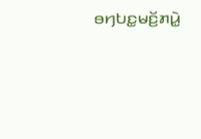ꤋꤚꤝꤢ꤭ꤗꤢꤩ꤬ꤊꤣꤧ꤭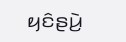ꤟꤢꤨꤔꤣꤧ꤬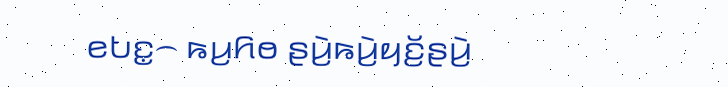ꤕꤝꤢ꤭꤮ ꤒꤣ꤬ꤖꤥ ꤔꤣꤧ꤬ꤒꤣꤧ꤬ꤟꤢꤩ꤬ꤔꤣꤧ꤬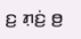ꤢ꤬ ꤊ꤫ꤢꤦ꤬ ꤥ꤬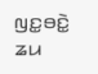ꤜꤢ꤭ꤋꤢꤧ꤭ ꤘꤣ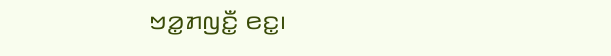ꤠꤤ꤭ꤊꤜꤢꤪ꤭ ꤕꤢ꤭꤯